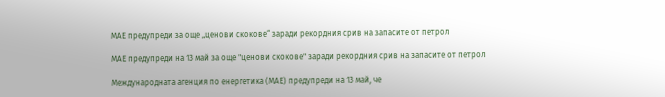МАЕ предупреди за още „ценови скокове“ заради рекордния срив на запасите от петрол

МАЕ предупреди на 13 май за още "ценови скокове" заради рекордния срив на запасите от петрол

Международната агенция по енергетика (МАЕ) предупреди на 13 май, че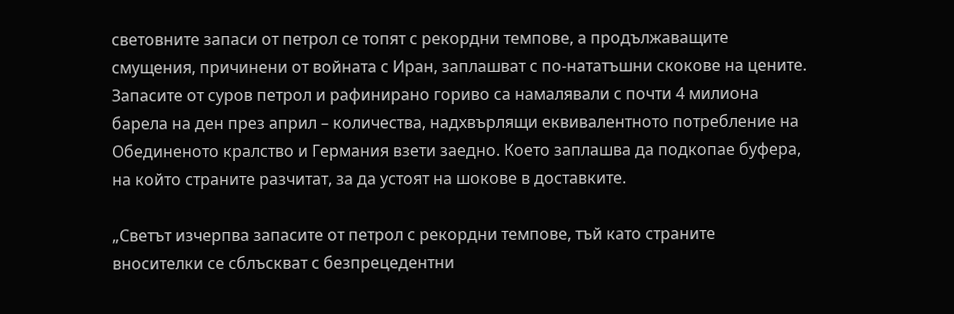световните запаси от петрол се топят с рекордни темпове, а продължаващите смущения, причинени от войната с Иран, заплашват с по-нататъшни скокове на цените. Запасите от суров петрол и рафинирано гориво са намалявали с почти 4 милиона барела на ден през април – количества, надхвърлящи еквивалентното потребление на Обединеното кралство и Германия взети заедно. Което заплашва да подкопае буфера, на който страните разчитат, за да устоят на шокове в доставките.

„Светът изчерпва запасите от петрол с рекордни темпове, тъй като страните вносителки се сблъскват с безпрецедентни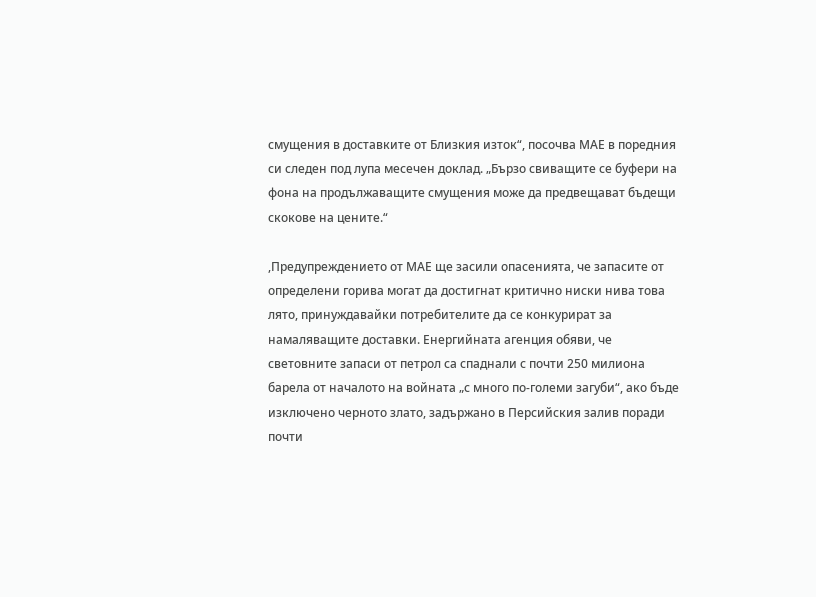смущения в доставките от Близкия изток“, посочва МАЕ в поредния си следен под лупа месечен доклад. „Бързо свиващите се буфери на фона на продължаващите смущения може да предвещават бъдещи скокове на цените.“

,Предупреждението от МАЕ ще засили опасенията, че запасите от определени горива могат да достигнат критично ниски нива това лято, принуждавайки потребителите да се конкурират за намаляващите доставки. Енергийната агенция обяви, че световните запаси от петрол са спаднали с почти 250 милиона барела от началото на войната „с много по-големи загуби“, ако бъде изключено черното злато, задържано в Персийския залив поради почти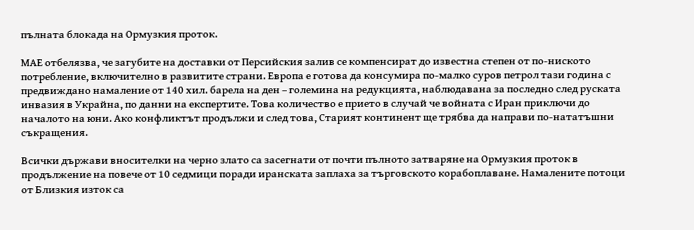пълната блокада на Ормузкия проток.

МАЕ отбелязва, че загубите на доставки от Персийския залив се компенсират до известна степен от по-ниското потребление, включително в развитите страни. Европа е готова да консумира по-малко суров петрол тази година с предвиждано намаление от 140 хил. барела на ден – големина на редукцията, наблюдавана за последно след руската инвазия в Украйна, по данни на експертите. Това количество е прието в случай че войната с Иран приключи до началото на юни. Ако конфликтът продължи и след това, Старият континент ще трябва да направи по-нататъшни съкращения.

Всички държави вносителки на черно злато са засегнати от почти пълното затваряне на Ормузкия проток в продължение на повече от 10 седмици поради иранската заплаха за търговското корабоплаване. Намалените потоци от Близкия изток са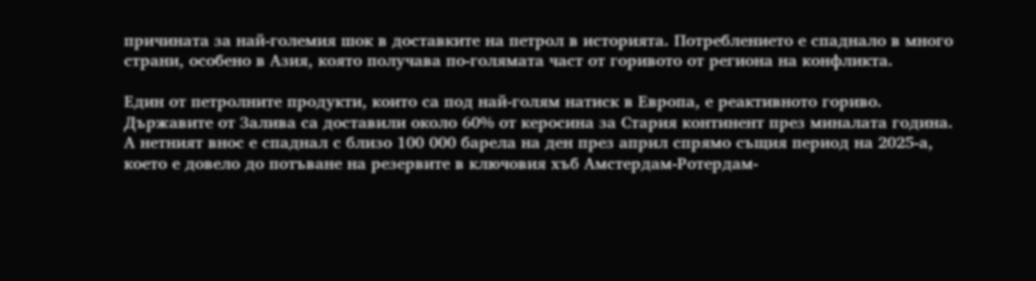причината за най-големия шок в доставките на петрол в историята. Потреблението е спаднало в много страни, особено в Азия, която получава по-голямата част от горивото от региона на конфликта.

Един от петролните продукти, които са под най-голям натиск в Европа, е реактивното гориво. Държавите от Залива са доставили около 60% от керосина за Стария континент през миналата година. А нетният внос е спаднал с близо 100 000 барела на ден през април спрямо същия период на 2025-а, което е довело до потъване на резервите в ключовия хъб Амстердам-Ротердам-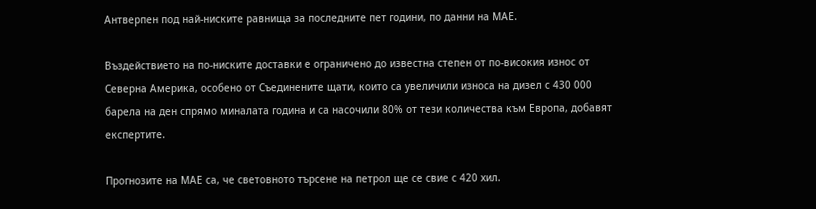Антверпен под най-ниските равнища за последните пет години, по данни на МАЕ.

Въздействието на по-ниските доставки е ограничено до известна степен от по-високия износ от Северна Америка, особено от Съединените щати, които са увеличили износа на дизел с 430 000 барела на ден спрямо миналата година и са насочили 80% от тези количества към Европа, добавят експертите.

Прогнозите на МАЕ са, че световното търсене на петрол ще се свие с 420 хил.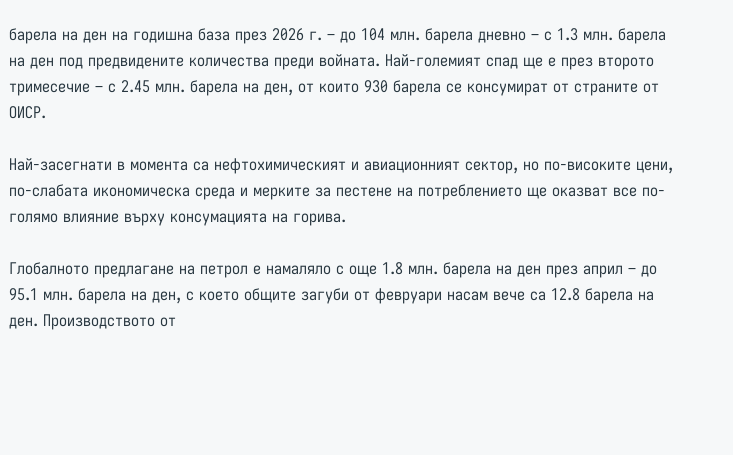барела на ден на годишна база през 2026 г. – до 104 млн. барела дневно – с 1.3 млн. барела на ден под предвидените количества преди войната. Най-големият спад ще е през второто тримесечие – с 2.45 млн. барела на ден, от които 930 барела се консумират от страните от ОИСР.

Най-засегнати в момента са нефтохимическият и авиационният сектор, но по-високите цени, по-слабата икономическа среда и мерките за пестене на потреблението ще оказват все по-голямо влияние върху консумацията на горива.

Глобалното предлагане на петрол е намаляло с още 1.8 млн. барела на ден през април – до 95.1 млн. барела на ден, с което общите загуби от февруари насам вече са 12.8 барела на ден. Производството от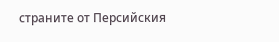страните от Персийския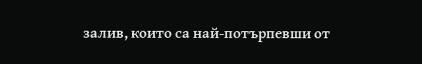залив, които са най-потърпевши от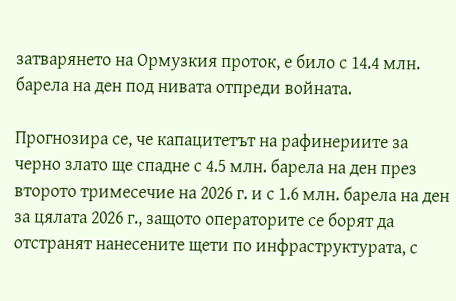затварянето на Ормузкия проток, е било с 14.4 млн. барела на ден под нивата отпреди войната.

Прогнозира се, че капацитетът на рафинериите за черно злато ще спадне с 4.5 млн. барела на ден през второто тримесечие на 2026 г. и с 1.6 млн. барела на ден за цялата 2026 г., защото операторите се борят да отстранят нанесените щети по инфраструктурата, с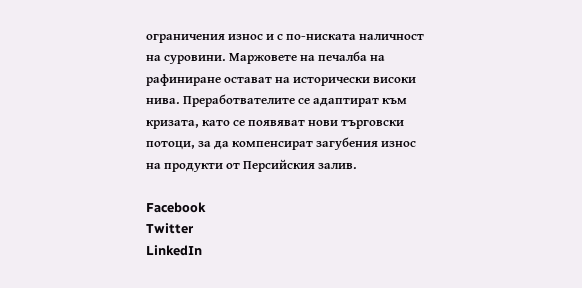ограничения износ и с по-ниската наличност на суровини. Маржовете на печалба на рафиниране остават на исторически високи нива. Преработвателите се адаптират към кризата, като се появяват нови търговски потоци, за да компенсират загубения износ на продукти от Персийския залив.

Facebook
Twitter
LinkedIn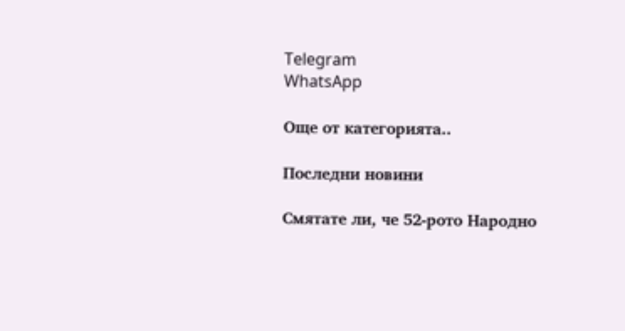Telegram
WhatsApp

Още от категорията..

Последни новини

Смятате ли, че 52-рото Народно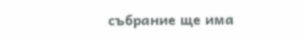събрание ще има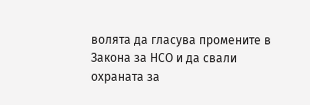волята да гласува промените в Закона за НСО и да свали охраната за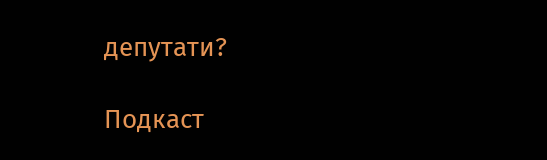депутати?

Подкаст